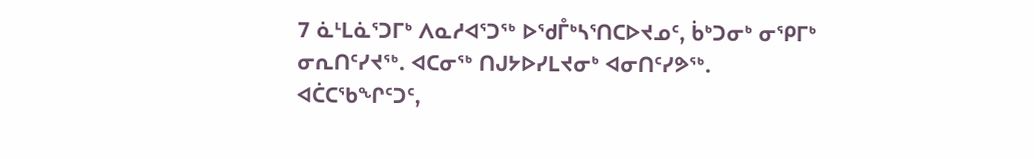7 ᓈᒻᒪᓈᕐᑐᒥᒃ ᐱᓇᓱᐊᕐᑐᖅ ᐅᖁᒤᒃᓴᕐᑎᑕᐅᔪᓄᑦ, ᑳᒃᑐᓂᒃ ᓂᕿᒥᒃ ᓂᕆᑎᑦᓯᔪᖅ. ᐊᑕᓂᖅ ᑎᒍᔭᐅᓯᒪᔪᓂᒃ ᐊᓂᑎᑦᓯᕗᖅ.
ᐊᑖᑕᖃᖏᑦᑐᑦ,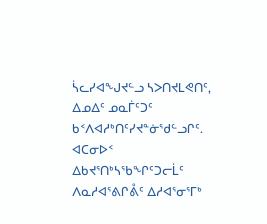ᓵᓚᓯᐊᖑᔪᓪᓗ ᓴᐳᑎᔪᒪᕙᑎᑦ, ᐃᓄᐃᑦ ᓄᓇᒦᑦᑐᑦ ᑲᑉᐱᐊᓱᒃᑎᑦᓯᔪᓐᓃᖁᓪᓗᒋᑦ.
ᐊᑕᓂᐅᑉ ᐃᑲᔪᕐᑎᒃᓴᖃᖏᑦᑐᓕᒫᑦ ᐱᓇᓱᐊᕐᕕᒋᕔᑦ ᐃᓱᐊᕐᓂᕐᒥᒃ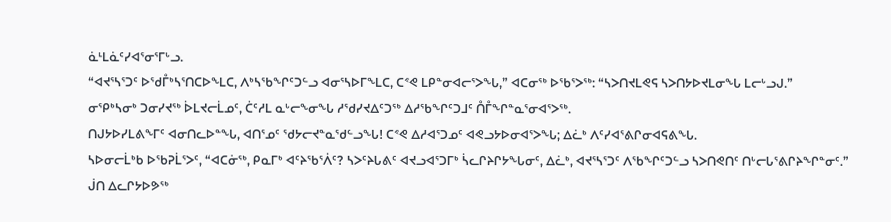ᓈᒻᒪᓈᑦᓯᐊᕐᓂᕐᒥᒡᓗ.
“ᐊᔪᕐᓴᕐᑐᑦ ᐅᖁᒤᒃᓴᕐᑎᑕᐅᖕᒪᑕ, ᐱᒃᓴᖃᖏᑦᑐᓪᓗ ᐊᓂᕐᓴᐅᒥᖕᒪᑕ, ᑕᕝᕙ ᒪᑭᓐᓂᐊᓕᕐᐳᖓ,” ᐊᑕᓂᖅ ᐅᖃᕐᐳᖅ: “ᓴᐳᑎᔪᒪᕙᕋ ᓴᐳᑎᔭᐅᔪᒪᓂᖓ ᒪᓕᒡᓗᒍ.”
ᓂᕿᒃᓴᓂᒃ ᑐᓂᓯᔪᖅ ᐆᒪᔪᓕᒫᓄᑦ, ᑖᑦᓱᒪ ᓇᒡᓕᖕᓂᖓ ᓱᖁᓯᔪᐃᑦᑐᖅ ᐃᓱᖃᖏᑦᑐᒧᑦ ᑍᒤᖏᓐᓇᕐᓂᐊᕐᐳᖅ.
ᑎᒍᔭᐅᓯᒪᕕᖕᒥᑦ ᐊᓂᑎᓚᐅᓐᖓ, ᐊᑎᕐᓄᑦ ᖁᔭᓕᔪᓐᓇᖁᓪᓗᖓ! ᑕᕝᕙ ᐃᓱᐊᕐᑐᓄᑦ ᐊᕙᓗᔭᐅᓂᐊᕐᐳᖓ; ᐃᓛᒃ ᐱᑦᓯᐊᕐᕕᒋᓂᐊᕋᕕᖓ.
ᓴᐅᓂᓕᒫᒃᑲ ᐅᖃᕈᒫᕐᐳᑦ, “ᐊᑕᓃᖅ, ᑭᓇᒥᒃ ᐊᑦᔨᖃᕐᐲᑦ? ᓴᐳᑦᔨᒐᕕᑦ ᐊᔪᓗᐊᕐᑐᒥᒃ ᓵᓚᒋᔨᒋᔭᖓᓂᑦ, ᐃᓛᒃ, ᐊᔪᕐᓴᕐᑐᑦ ᐱᖃᖏᑦᑐᓪᓗ ᓴᐳᑎᕙᑎᑦ ᑎᒡᓕᒐᕐᕕᒋᔨᖏᓐᓂᑦ.”
ᒎᑎ ᐃᓚᒋᔭᐅᕗᖅ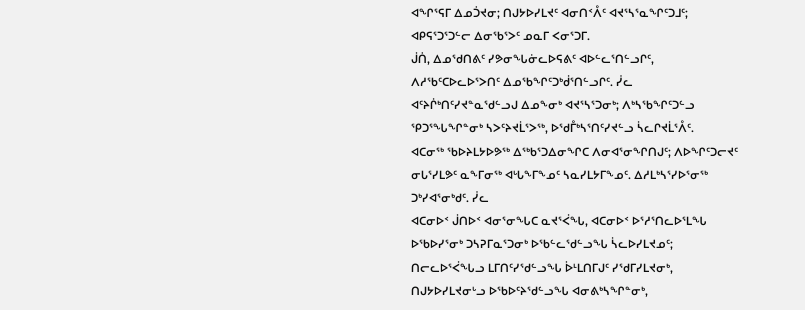ᐊᖏᕐᕋᒥ ᐃᓄᑑᔪᓂ; ᑎᒍᔭᐅᓯᒪᔪᑦ ᐊᓂᑎᑉᐰᑦ ᐊᔪᕐᓴᕐᓇᖏᑦᑐᒧᑦ; ᐊᑭᕋᕐᑐᕐᑐᓪᓕ ᐃᓂᖃᕐᐳᑦ ᓄᓇᒥ ᐸᓂᕐᑐᒥ.
ᒎᑏ, ᐃᓄᖁᑎᕕᑦ ᓯᕗᓂᖓᓃᓚᐅᕋᕕᑦ ᐊᐅᓪᓚᕐᑎᓪᓗᒋᑦ, ᐱᓱᖃᑦᑕᐅᓚᐅᕐᐳᑎᑦ ᐃᓄᖃᖏᑦᑐᒃᑰᕐᑎᓪᓗᒋᑦ. ᓰᓚ
ᐊᑦᔨᒌᒃᑎᑦᓯᔪᓐᓇᖁᓪᓗᒍ ᐃᓄᖕᓂᒃ ᐊᔪᕐᓴᕐᑐᓂᒃ; ᐱᒃᓴᖃᖏᑦᑐᓪᓗ ᕿᑐᕐᖓᖏᓐᓂᒃ ᓴᐳᑦᔨᔪᒫᕐᐳᖅ, ᐅᖁᒤᒃᓴᕐᑎᑦᓯᔪᓪᓗ ᓵᓚᒋᔪᒫᕐᐰᑦ.
ᐊᑕᓂᖅ ᖃᐅᔨᒪᔭᐅᕗᖅ ᐃᖅᑲᕐᑐᐃᓂᖏᑕ ᐱᓂᐊᕐᓂᖏᑎᒍᑦ; ᐱᐅᖏᑦᑐᓕᔪᑦ ᓂᒐᕐᓯᒪᕗᑦ ᓇᖕᒥᓂᖅ ᐊᒡᒐᖕᒥᖕᓄᑦ ᓴᓇᓯᒪᔭᒥᖕᓄᑦ. ᐃᓱᒪᒃᓴᕐᓯᐅᕐᓂᖅ ᑐᒃᓯᐊᕐᓂᒃᑯᑦ. ᓰᓚ
ᐊᑕᓂᐅᑉ ᒎᑎᐅᑉ ᐊᓂᕐᓂᖓᑕ ᓇᔪᕐᐹᖓ, ᐊᑕᓂᐅᑉ ᐅᕐᓱᕐᑎᓚᐅᕐᒪᖓ ᐅᖃᐅᓯᕐᓂᒃ ᑐᓴᕈᒥᓇᕐᑐᓂᒃ ᐅᖃᓪᓚᖁᓪᓗᖓ ᓵᓚᐅᓯᒪᔪᓄᑦ; ᑎᓕᓚᐅᕐᐹᖓᓗ ᒪᒥᑎᑦᓯᖁᓪᓗᖓ ᐆᒻᒪᑎᒥᒍᑦ ᓯᖁᒥᓯᒪᔪᓂᒃ, ᑎᒍᔭᐅᓯᒪᔪᓂᒡᓗ ᐅᖃᐅᑦᔨᖁᓪᓗᖓ ᐊᓂᕕᒃᓴᖏᓐᓂᒃ,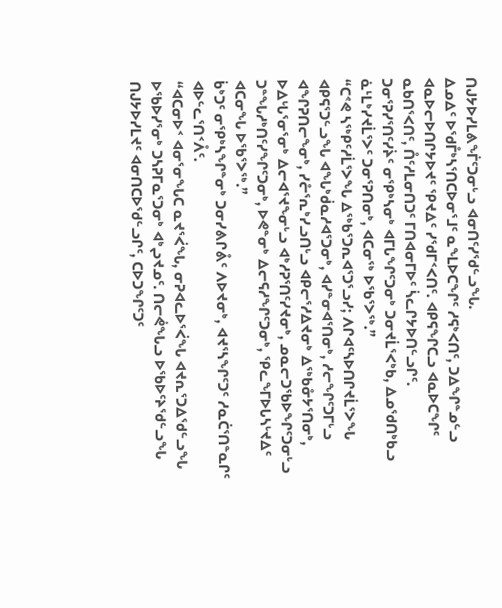ᑎᒍᔭᐅᓯᒪᕕᖕᒦᑦᑐᓂᒡᓗ ᐊᓂᑎᑦᓯᖁᓪᓗᖓ.
ᐃᓄᐃᑦ ᐅᖁᒤᒃᓴᕐᑎᑕᐅᓂᕐᒧᑦ ᓇᖕᒪᐅᑕᖏᑦ ᓱᕋᒃᐸᑎᑦ, ᑐᐃᖏᓐᓄᓪᓗ ᐊᓇᐅᓕᐅᑎᒋᔭᐅᔪᑦ ᕿᔪᐃᑦ ᓯᖁᒥᑉᐸᑎᑦ. ᐊᑭᕋᖏᑕᓗ ᐊᓇᐅᑕᖏᑦ ᓇᑲᑎᕐᐸᑎᑦ, ᑍᑦᓱᒪᓂᑎᑐᑦ ᒥᑎᐊᓂᒥᐅᑦ ᓵᓚᒋᔭᐅᑎᓪᓗᒋᑦ.
ᑐᓂᕐᕈᓯᕐᑎᑦᓯᔩᑦ ᓂᕿᒃᓴᓂᒃ ᐊᒥᒐᖏᑦᑐᓂᒃ ᑐᓂᔪᒫᕐᐸᒃᑲ, ᐃᓄᖁᑎᒃᑲᓗ ᓈᒻᒪᒃᓯᔪᒫᕐᐳᑦ ᑐᓂᕐᕈᑎᓂᒃ, ᐊᑕᓂᖅ ᐅᖃᕐᐳᖅ.”
“ᑕᕝᕙ ᓴᖅᑭᑦᓱᒫᕐᐳᖓ ᐃᖅᑲᕐᑐᕆᐊᕐᑐᕐᓗᓯ; ᐱᒋᐊᑦᓴᐅᑎᒋᔪᒫᕐᐳᖓ ᐊᑭᕋᕐᑐᓪᓗᖓ ᐊᖓᒃᑰᓇᓱᐊᕐᑐᓂᒃ, ᐊᓯᓐᓂᐊᕐᑎᓂᒃ, ᓱᓕᖏᑦᑐᒥᒡᓗ ᐊᖏᕈᑎᓕᖕᓂᒃ, ᓯᓔᕐᕆᒃᓯᓗᑎᒡᓗ ᐊᑭᓕᕐᓱᐃᔪᓂᒃ ᐃᖅᑲᓁᔭᕐᑎᓂᒃ, ᐅᐃᒡᒐᕐᓂᕐᓂᒃ ᐃᓕᐊᕐᔪᖕᓂᒡᓗ ᐊᒃᓱᕈᕐᑎᑦᓯᔪᓂᒃ, ᓄᓇᓕᑐᖃᐅᖏᑦᑐᓂᒡᓗ ᑐᓐᖓᓱᒃᑎᑦᓯᖏᑦᑐᓂᒃ, ᐅᕙᓐᓂᒃ ᐃᓕᕋᓱᖏᑦᑐᓂᒃ, ᕿᓚᖕᒥᐅᒐᓴᒡᔪᐃᑦ ᐊᑕᓂᖓ ᐅᖃᕐᐳᖅ.”
ᑳᒃᑐᑦ ᓂᕿᒃᓴᖏᓐᓂᒃ ᑐᓂᓯᕕᒋᕔᑦ ᐱᐅᔪᓂᒃ, ᐊᔪᕐᓴᖏᑦᑐᑦ ᓱᓇᑖᕐᑎᓐᓇᒋᑦ ᐊᐅᓪᓚᕐᑎᑉᐰᑦ.
“ᐊᑕᓂᐅᑉ ᐊᓂᕐᓂᖓᑕ ᓇᔪᕐᐹᖓ, ᓂᕈᐊᓚᐅᕐᐹᖓ ᐊᔪᕆᕐᑐᐃᖁᓪᓗᖓ ᐅᖃᐅᓯᕐᓂᒃ ᑐᓴᕈᒥᓇᕐᑐᓂᒃ ᐊᒃᖢᔪᓄᑦ. ᑎᓕᕚᖓᓗ ᐅᖃᐅᑦᔨᖁᓪᓗᖓ ᑎᒍᔭᐅᓯᒪᔪᑦ ᐊᓂᑎᑕᐅᖁᓪᓗᒋᑦ, ᑕᐅᑐᖏᑦᑐᑦ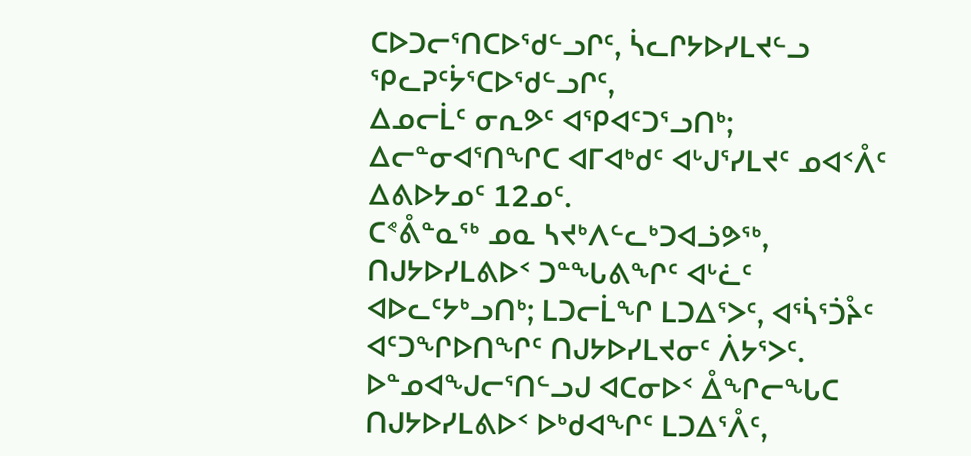ᑕᐅᑐᓕᕐᑎᑕᐅᖁᓪᓗᒋᑦ, ᓵᓚᒋᔭᐅᓯᒪᔪᓪᓗ ᕿᓚᕈᑦᔮᕐᑕᐅᖁᓪᓗᒋᑦ,
ᐃᓄᓕᒫᑦ ᓂᕆᕗᑦ ᐊᕿᐊᑦᑐᕐᓗᑎᒃ; ᐃᓕᓐᓂᐊᕐᑎᖏᑕ ᐊᒥᐊᒃᑯᑦ ᐊᒡᒍᕐᓯᒪᔪᑦ ᓄᐊᑉᐰᑦ ᐃᕕᐅᔭᓄᑦ 12ᓄᑦ.
ᑕᕝᕔᓐᓇᖅ ᓄᓇ ᓴᔪᒃᐱᓪᓚᒃᑐᐊᓘᕗᖅ, ᑎᒍᔭᐅᓯᒪᕕᐅᑉ ᑐᓐᖓᕕᖏᑦ ᐊᒡᓛᑦ ᐊᐅᓚᑦᔭᒃᓗᑎᒃ; ᒪᑐᓕᒫᖏ ᒪᑐᐃᕐᐳᑦ, ᐊᕐᓵᕐᑑᔧᑦ ᐊᑦᑐᖏᐅᑎᖏᑦ ᑎᒍᔭᐅᓯᒪᔪᓂᑦ ᐲᔭᕐᐳᑦ.
ᐅᓐᓄᐊᖑᓕᕐᑎᓪᓗᒍ ᐊᑕᓂᐅᑉ ᐂᖏᓕᖓᑕ ᑎᒍᔭᐅᓯᒪᕕᐅᑉ ᐅᒃᑯᐊᖏᑦ ᒪᑐᐃᕐᐰᑦ,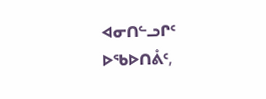ᐊᓂᑎᓪᓗᒋᑦ ᐅᖃᐅᑎᕔᑦ,